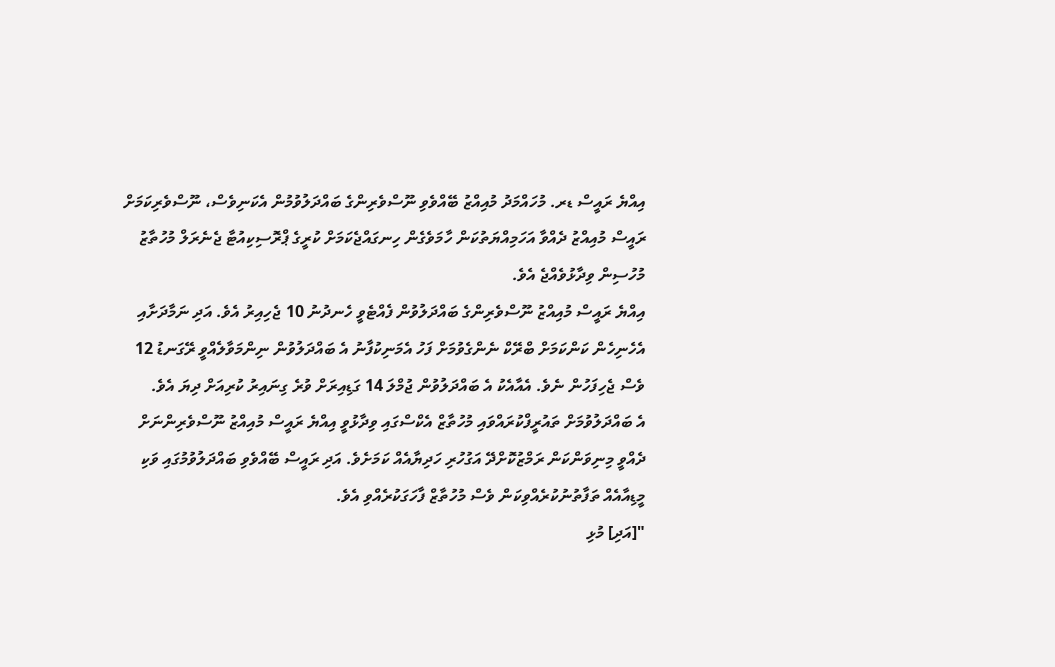އިއްޔެ ރައީސް ޑރ. މުހައްމަދު މުއިއްޒު ބޭއްވެވި ނޫސްވެރިންގެ ބައްދަލުވުމުން އެކަނިވެސް، ނޫސްވެރިކަމަށް ރައީސް މުއިއްޒު ދެއްވާ އަހަމިއްޔަތުކަން ހާމަވެގެން ހިނގައްޖެކަމަށް ކުރީގެ ޕްރޮސިކިއުޓާ ޖެނެރަލް މުހުތާޒު މުހުސިން ވިދާޅުވެއްޖެ އެވެ.
އިއްޔެ ރައީސް މުއިއްޒު ނޫސްވެރިންގެ ބައްދަލުވުން ފެއްޓެވީ ހެނދުނު 10 ޖެހިއިރު އެވެ. އަދި ނަމާދަށާއި އެހެނިހެން ކަންކަމަށް ބްރޭކް ނެންގެވުމަށް ފަހު އެމަނިކުފާނު އެ ބައްދަލުވުން ނިންމަވާލެއްވީ ރޭގަނޑު 12 ވެސް ޖެހިފަހުން ނެވެ. އެއާއެކު އެ ބައްދަލުވުން ޖުމްލަ 14 ގަޑިއިރަށް ވުރެ ގިނައިރު ކުރިއަށް ދިޔަ އެވެ.
އެ ބައްދަލުވުމަށް ތައުރީފްކުރައްވައި މުހުތާޒް އެކްސްގައި ވިދާޅުވީ އިއްޔެ ރައީސް މުއިއްޒު ނޫސްވެރިންނަށް ދެއްވީ މިނިވަންކަން ރަމްޒުކޮށްދޭ އަގުހުރި ހަދިޔާއެއް ކަމަށެވެ. އަދި ރައީސް ބޭއްވެވި ބައްދަލުވުމުގައި ވަކި މީޑިއާއެއް ތަފާތުނުކުރެއްވިކަން ވެސް މުހުތާޒް ފާހަގަކުރެއްވި އެވެ.
"[އަދި] މުޅި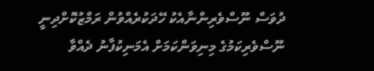ދުވަސް ނޫސްވެރިންނާއެކު ހޭދަކުރެއްވުން ރަމްޒުކޮށްދިނީ ނޫސްވެރިކަމުގެ މިނިވަންކަމަށް އެމަނިކުފާނު ދެއްވާ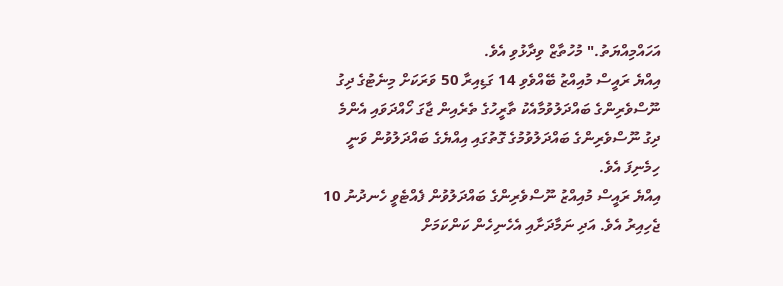އަހައްމިއްޔަތު." މުހުތާޒް ވިދާޅުވި އެވެ.
އިއްޔެ ރައީސް މުއިއްޒު ބޭއްވެވި 14 ގަޑިއިރާ 50 ވަރަކަށް މިނެޓުގެ ދިގު ނޫސްވެރިންގެ ބައްދަލުވުމާއެކު ތާރީހުގެ ތެރެއިން ޖާގަ ހޯއްދަވައި އެންމެ ދިގު ނޫސްވެރިންގެ ބައްދަލުވުމުގެ ގޮތުގައި އިއްޔެގެ ބައްދަލުވުން ވަނީ ހިމެނިފަ އެވެ.
އިއްޔެ ރައީސް މުއިއްޒު ނޫސްވެރިންގެ ބައްދަލުވުން ފެއްޓެވީ ހެނދުނު 10 ޖެހިއިރު އެވެ. އަދި ނަމާދަށާއި އެހެނިހެން ކަންކަމަށް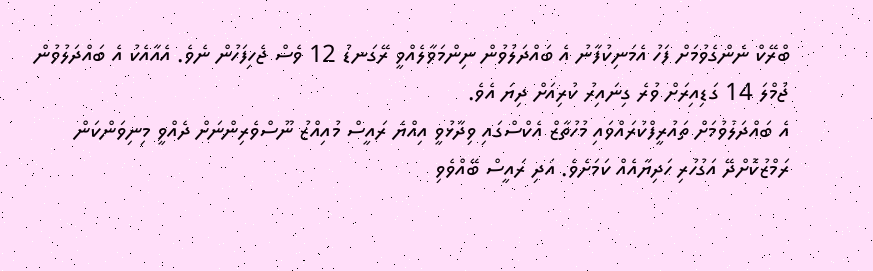ބްރޭކް ނެންގެވުމަށް ފަހު އެމަނިކުފާނު އެ ބައްދަލުވުން ނިންމަވާލެއްވީ ރޭގަނޑު 12 ވެސް ޖެހިފަހުން ނެވެ. އެއާއެކު އެ ބައްދަލުވުން ޖުމްލަ 14 ގަޑިއިރަށް ވުރެ ގިނައިރު ކުރިއަށް ދިޔަ އެވެ.
އެ ބައްދަލުވުމަށް ތައުރީފްކުރައްވައި މުހުތާޒް އެކްސްގައި ވިދާޅުވީ އިއްޔެ ރައީސް މުއިއްޒު ނޫސްވެރިންނަށް ދެއްވީ މިނިވަންކަން ރަމްޒުކޮށްދޭ އަގުހުރި ހަދިޔާއެއް ކަމަށެވެ. އަދި ރައީސް ބޭއްވެވި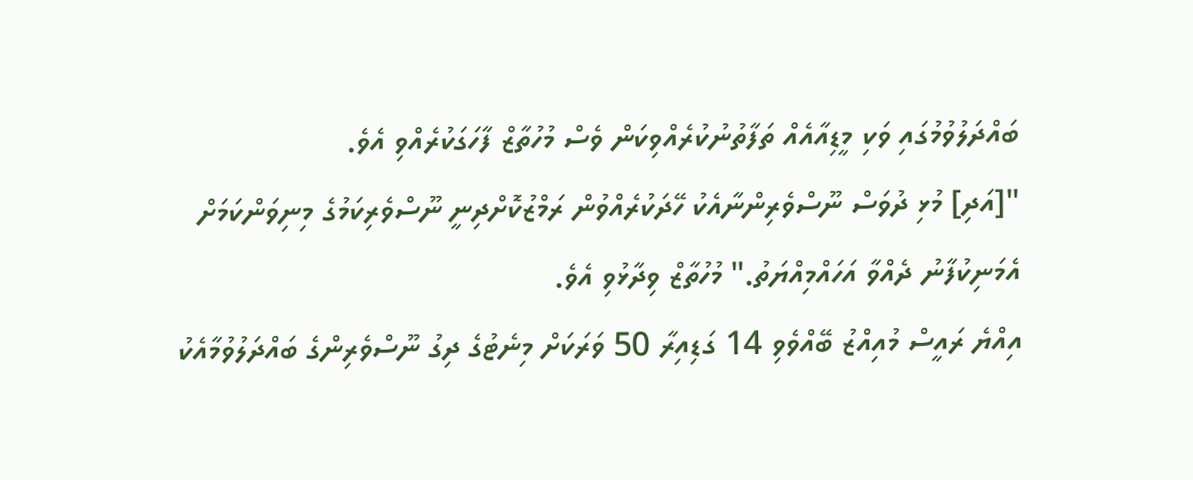ބައްދަލުވުމުގައި ވަކި މީޑިއާއެއް ތަފާތުނުކުރެއްވިކަން ވެސް މުހުތާޒް ފާހަގަކުރެއްވި އެވެ.
"[އަދި] މުޅި ދުވަސް ނޫސްވެރިންނާއެކު ހޭދަކުރެއްވުން ރަމްޒުކޮށްދިނީ ނޫސްވެރިކަމުގެ މިނިވަންކަމަށް އެމަނިކުފާނު ދެއްވާ އަހައްމިއްޔަތު." މުހުތާޒް ވިދާޅުވި އެވެ.
އިއްޔެ ރައީސް މުއިއްޒު ބޭއްވެވި 14 ގަޑިއިރާ 50 ވަރަކަށް މިނެޓުގެ ދިގު ނޫސްވެރިންގެ ބައްދަލުވުމާއެކު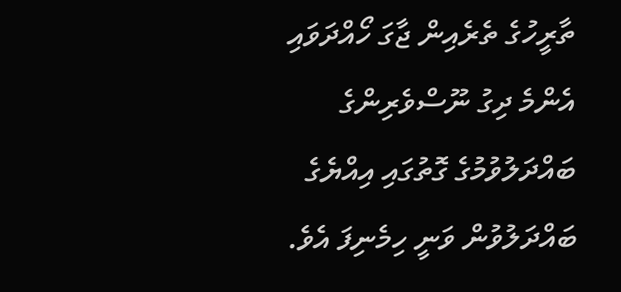ތާރީހުގެ ތެރެއިން ޖާގަ ހޯއްދަވައި އެންމެ ދިގު ނޫސްވެރިންގެ ބައްދަލުވުމުގެ ގޮތުގައި އިއްޔެގެ ބައްދަލުވުން ވަނީ ހިމެނިފަ އެވެ.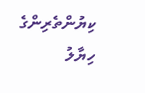ކިޔުންތެރިންގެ ހިޔާލު